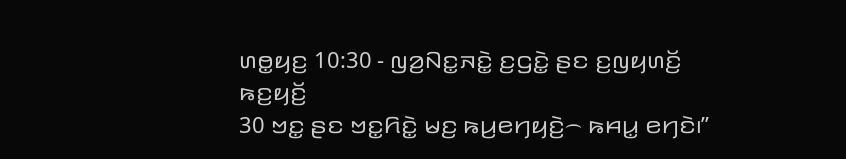ꤛꤥ꤭ꤟꤢ꤬ 10:30 - ꤜꤤ꤬ꤡꤢ꤭ꤏꤢꤧ꤭ ꤢ꤬ꤞꤢꤧ꤭ ꤔꤢ ꤢ꤬ꤜꤟꤛꤢꤩ꤬ ꤒꤢ꤬ꤟꤢꤩ꤬
30 ꤠꤢ꤭ ꤔꤢ ꤠꤢ꤭ꤖꤢꤧ꤭ ꤗꤢ꤬ ꤒꤣ꤬ꤕꤚꤟꤢꤧ꤬꤮ ꤒꤌꤣ꤭ ꤕꤚꤢꤧ꤯”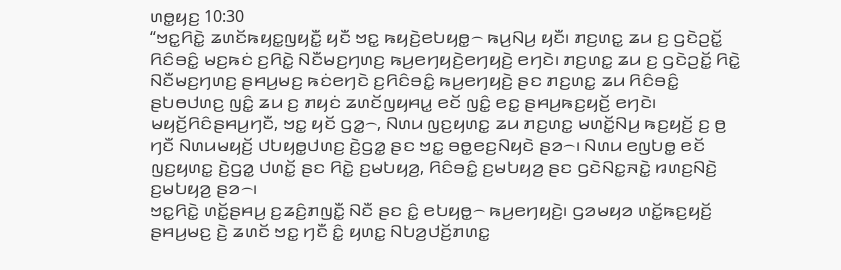ꤛꤥ꤭ꤟꤢ꤬ 10:30
“ꤠꤢ꤭ꤖꤢꤧ꤭ ꤘꤛꤢꤩꤒꤟꤢ꤭ꤜꤟꤢꤪ꤭ ꤟꤢꤪ ꤠꤢ꤭ ꤒꤟꤢꤧ꤬ꤕꤝꤟꤥ꤭꤮ ꤒꤣ꤬ꤡꤣ꤬ ꤟꤢꤪ꤯ ꤊꤢ꤬ꤛꤢ꤭ ꤘꤣ ꤢ꤬ ꤞꤢꤧꤑꤢꤩ꤭ ꤖꤢꤨꤋꤢꤨ꤭ ꤗꤢ꤬ꤒꤢꤦ ꤢ꤬ꤖꤢꤧ꤭ ꤡꤢꤪꤗꤢ꤬ꤚꤛꤢ꤬ ꤒꤣ꤬ꤕꤚꤟꤢꤧ꤬ꤕꤚꤟꤢꤧ꤬ ꤕꤚꤢꤧ꤯ ꤊꤢ꤬ꤛꤢ꤭ ꤘꤣ ꤢ꤬ ꤞꤢꤧꤑꤢꤩ꤭ ꤖꤢꤧ꤭ ꤡꤢꤪꤗꤢ꤬ꤚꤛꤢ꤬ ꤔꤌꤣ꤬ꤗꤢ꤬ ꤒꤢꤦꤕꤚꤢꤧ ꤢ꤬ꤖꤢꤨꤋꤢꤨ꤭ ꤒꤣ꤬ꤕꤚꤟꤢꤧ꤬ ꤔꤢ ꤊꤢ꤬ꤛꤢ꤭ ꤘꤣ ꤖꤢꤨꤋꤢꤨ꤭ ꤔꤝꤥꤓꤛꤢ꤬ ꤜꤢꤨ꤭ ꤘꤣ ꤢ꤬ ꤊꤟꤢꤦ ꤘꤛꤢꤩꤜꤟꤌꤣ꤭ ꤕꤢꤩ ꤜꤢꤨ꤭ ꤕꤢ꤭ ꤔꤌꤣ꤬ꤒꤢ꤬ꤟꤢꤩ꤬ ꤕꤚꤢꤧ꤯
ꤗꤟꤢꤩ꤬ꤖꤢꤨꤔꤌꤣ꤬ꤚꤢꤪ, ꤠꤢ꤭ ꤟꤢꤩ ꤞꤤ꤭꤮, ꤡꤛꤣ ꤜꤢ꤬ꤟꤛꤢ꤭ ꤘꤣ ꤊꤢ꤬ꤛꤢ꤭ ꤗꤛꤢꤩ꤭ꤡꤣ꤬ ꤒꤢ꤬ꤟꤢꤩ꤬ ꤢ꤬ ꤥ꤬ ꤚꤢꤪ ꤡꤛꤣꤗꤟꤢꤩ꤬ ꤓꤝꤟꤥ꤭ꤓꤛꤢ꤬ ꤢꤧ꤬ꤞꤤ꤭ ꤔꤢ ꤠꤢ꤭ ꤋꤥ꤭ꤕꤢ꤬ꤡꤟꤢꤧ ꤔꤤ꤮꤯ ꤡꤛꤣ ꤕꤜꤝꤥ꤭ ꤕꤢꤩ ꤜꤢ꤬ꤟꤛꤢ꤭ ꤢꤧ꤬ꤞꤤ꤭ ꤓꤛꤢꤩ꤭ ꤔꤢ ꤖꤢꤧ꤭ ꤢ꤬ꤗꤝꤟꤤ꤬, ꤖꤢꤨꤋꤢꤨ꤭ ꤢ꤬ꤗꤝꤟꤤ꤬ ꤔꤢ ꤞꤢꤧꤡꤢ꤭ꤏꤢꤧ꤭ ꤙꤛꤢ꤬ꤡꤢꤧ꤬ ꤢ꤬ꤗꤝꤟꤤ꤬ ꤔꤤ꤮꤯
ꤠꤢ꤭ꤖꤢꤧ꤭ ꤛꤢꤩ꤭ꤔꤌꤣ꤬ ꤢ꤬ꤘꤢꤨ꤬ꤊꤜꤢꤪ꤭ ꤡꤢꤪ ꤔꤢ ꤢꤨ꤭ ꤕꤝꤟꤥ꤭꤮ ꤒꤣ꤬ꤕꤚꤟꤢꤧ꤬꤯ ꤞꤤꤗꤟꤤ ꤛꤢꤩ꤭ꤒꤢ꤬ꤟꤢꤩ꤬ ꤔꤌꤣ꤬ꤗꤢ꤬ ꤢꤧ꤬ ꤘꤛꤢꤩ ꤠꤢ꤭ ꤚꤢꤪ ꤢꤨ꤭ ꤟꤛꤢ꤭ ꤡꤝꤤ꤬ꤓꤢꤩ꤬ꤊꤛꤢ꤭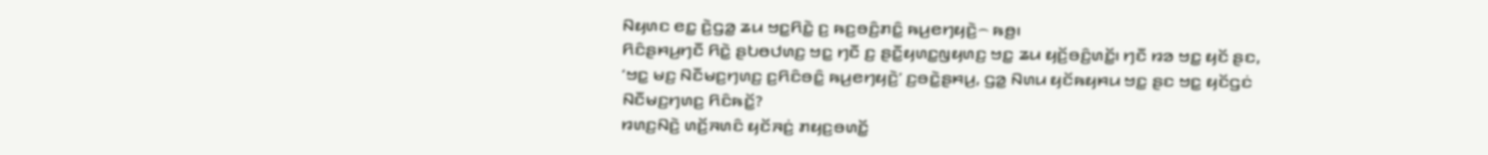ꤡꤟꤛꤢ ꤕꤢ꤭ ꤢꤧ꤬ꤞꤤ꤭ ꤘꤣ ꤠꤢ꤭ꤖꤢꤧ꤭ ꤢ꤬ ꤒꤢ꤬ꤋꤢꤨ꤬ꤊꤢꤨ꤭ ꤒꤣ꤬ꤕꤚꤟꤢꤧ꤬꤮ ꤒꤥ꤬꤯
ꤖꤢꤨꤔꤌꤣ꤬ꤚꤢꤪ ꤖꤢꤧ꤭ ꤔꤝꤥꤓꤛꤢ꤬ ꤠꤢ꤭ ꤚꤢꤪ ꤢ꤬ ꤔꤢꤪ꤭ꤟꤛꤢ꤭ꤜꤟꤛꤢ꤬ ꤠꤢ꤭ ꤘꤣ ꤟꤢꤩ꤬ꤋꤢꤨ꤬ꤛꤢꤩ꤭꤯ ꤚꤢꤪ ꤙꤤ ꤠꤢ꤭ ꤟꤢꤩ ꤔꤢ, ‘ꤠꤢ꤭ ꤗꤢ꤬ ꤡꤢꤪꤗꤢ꤬ꤚꤛꤢ꤬ ꤢ꤬ꤖꤢꤨꤋꤢꤨ꤭ ꤒꤣ꤬ꤕꤚꤟꤢꤧ꤬’ ꤢ꤬ꤋꤢꤧ꤭ꤔꤌꤣ꤬, ꤞꤤ꤭ ꤡꤛꤣ ꤟꤢꤩꤒꤟꤌꤣ ꤠꤢ꤭ ꤔꤢ ꤠꤢ꤭ ꤟꤢꤩꤞꤢꤦ ꤡꤢꤪꤗꤢ꤬ꤚꤛꤢ꤬ ꤖꤢꤨꤒꤢꤩ꤭?
ꤙꤛꤢ꤬ꤡꤢꤧ꤬ ꤛꤢꤩ꤬ꤏꤛꤢꤨ ꤟꤢꤩꤏꤢꤦ꤬ ꤊꤟꤢ꤬ꤋꤛꤢꤩ꤭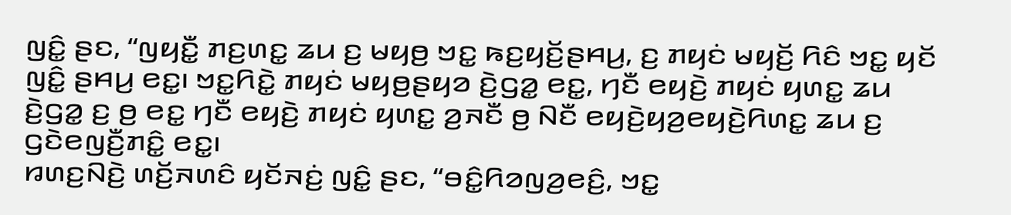ꤜꤢꤨ꤭ ꤔꤢ, “ꤜꤟꤢꤪ꤭ ꤊꤢ꤬ꤛꤢ꤭ ꤘꤣ ꤢ꤬ ꤗꤟꤥ꤬ ꤠꤢ꤭ ꤒꤢ꤬ꤟꤢꤩ꤬ꤔꤌꤣ꤬, ꤢ꤬ ꤊꤟꤢꤦ ꤗꤟꤢꤩ꤬ ꤖꤢꤨ ꤠꤢ꤭ ꤟꤢꤩ ꤜꤢꤨ꤭ ꤔꤌꤣ꤬ ꤕꤢ꤭꤯ ꤠꤢ꤭ꤖꤢꤧ꤭ ꤊꤟꤢꤦ ꤗꤟꤥ꤬ꤔꤟꤤ ꤢꤧ꤬ꤞꤤ꤭ ꤕꤢ꤭, ꤚꤢꤪ ꤕꤟꤢꤧ꤬ ꤊꤟꤢꤦ ꤟꤛꤢ꤭ ꤘꤣ ꤢꤧ꤬ꤞꤤ꤭ ꤢ꤬ ꤥ꤬ ꤕꤢ꤭ ꤚꤢꤪ ꤕꤟꤢꤧ꤬ ꤊꤟꤢꤦ ꤟꤛꤢ꤭ ꤤ꤬ꤏꤢꤪ ꤥ꤬ ꤡꤢꤪ ꤕꤟꤢꤧ꤬ꤟꤤ꤬ꤕꤟꤢꤧ꤬ꤖꤛꤢ꤭ ꤘꤣ ꤢ꤬ ꤞꤢꤧꤕꤜꤢꤪ꤬ꤊꤢꤨ꤭ ꤕꤢ꤭꤯
ꤙꤛꤢ꤬ꤡꤢꤧ꤬ ꤛꤢꤩ꤬ꤏꤛꤢꤨ ꤟꤢꤩꤏꤢꤦ꤬ ꤜꤢꤨ꤭ ꤔꤢ, “ꤋꤢꤨ꤭ꤖꤤꤜꤤ꤬ꤕꤢꤨ꤬, ꤠꤢ꤭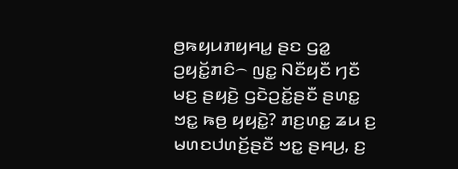ꤥ꤬ꤒꤟꤣꤊꤟꤌꤣ꤭ ꤔꤢ ꤞꤤ꤭ ꤑꤟꤢꤩ꤭ꤊꤢꤨ꤮ ꤜꤢ꤭ ꤡꤢꤪꤟꤢꤪ ꤚꤢꤪ ꤗꤢ꤬ ꤔꤟꤢꤧ꤬ ꤞꤢꤧꤑꤢꤩ꤭ꤔꤢꤪ ꤔꤛꤢ꤭ ꤠꤢ꤭ ꤒꤥ꤬ ꤟꤟꤢꤧ꤭? ꤊꤢ꤬ꤛꤢ꤭ ꤘꤣ ꤢ꤬ ꤗꤛꤢꤓꤛꤢꤩ꤬ꤔꤢꤪ ꤠꤢ꤭ ꤔꤌꤣ꤬, ꤢ꤬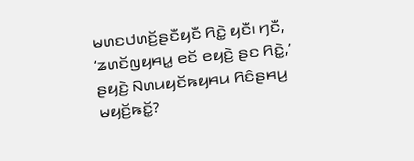ꤗꤛꤢꤓꤛꤢꤩ꤬ꤔꤢꤪꤟꤢꤪ ꤖꤢꤧ꤭ ꤟꤢꤪ꤯ ꤚꤢꤪ, ‘ꤘꤛꤢꤩꤜꤟꤌꤣ꤭ ꤕꤢꤩ ꤕꤟꤢꤧ꤬ ꤔꤢ ꤖꤢꤧ꤭,’ ꤔꤟꤢꤧ꤬ ꤡꤛꤣꤟꤢꤩꤒꤟꤌꤣ ꤖꤢꤨꤔꤌꤣ꤬ ꤗꤟꤢꤩ꤬ꤒꤢꤩ꤭?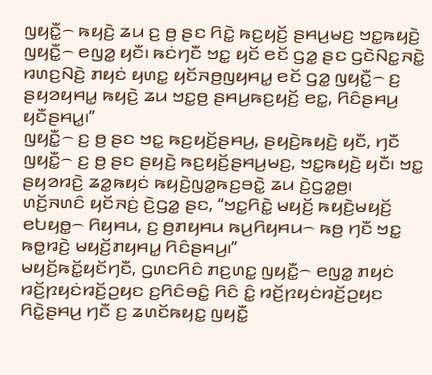ꤜꤟꤢꤪ꤭꤮ ꤒꤟꤢꤧ꤬ ꤘꤣ ꤢ꤬ ꤥ꤬ ꤔꤢ ꤖꤢꤧ꤭ ꤒꤢ꤬ꤟꤢꤩ꤬ ꤔꤌꤣ꤬ꤗꤢ꤬ ꤠꤢ꤭ꤒꤟꤢꤧ꤬ ꤜꤟꤢꤪ꤭꤮ ꤕꤜꤤ꤭ ꤟꤢꤪ꤯ ꤒꤢꤦꤚꤢꤪ ꤠꤢ꤭ ꤟꤢꤩ ꤕꤢꤩ ꤞꤤ꤭ ꤔꤢ ꤞꤢꤧꤡꤢ꤭ꤏꤢꤧ꤭ ꤙꤛꤢ꤬ꤡꤢꤧ꤬ ꤊꤟꤢꤦ ꤟꤛꤢ꤭ ꤟꤢꤩꤏꤥ꤬ꤜꤟꤌꤣ꤭ ꤕꤢꤩ ꤞꤤ꤭ ꤜꤟꤢꤪ꤭꤮ ꤢ꤬ ꤔꤟꤤꤟꤌꤣ꤭ ꤒꤟꤢꤧ꤬ ꤘꤣ ꤠꤢ꤭ꤥ꤬ ꤔꤌꤣ꤬ꤒꤢ꤬ꤟꤢꤩ꤬ ꤕꤢ꤭, ꤖꤢꤨꤔꤌꤣ꤬ ꤟꤢꤪꤔꤌꤣ꤭꤯”
ꤜꤟꤢꤪ꤭꤮ ꤢ꤬ ꤥ꤬ ꤔꤢ ꤠꤢ꤭ ꤒꤢ꤬ꤟꤢꤩ꤬ꤔꤌꤣ꤬, ꤔꤟꤢꤧ꤬ꤒꤟꤢꤧ꤬ ꤟꤢꤪ, ꤚꤢꤪ ꤜꤟꤢꤪ꤭꤮ ꤢ꤬ ꤥ꤬ ꤔꤢ ꤔꤟꤢꤧ꤬ ꤒꤢ꤬ꤟꤢꤩ꤬ꤔꤌꤣ꤬ꤗꤢ꤬, ꤠꤢ꤭ꤒꤟꤢꤧ꤬ ꤟꤢꤪ꤯ ꤠꤢ꤭ ꤔꤟꤤꤙꤢꤧ꤬ ꤘꤤ꤭ꤒꤟꤢꤦ ꤒꤟꤢꤧ꤬ꤜꤤ꤭ꤒꤢ꤬ꤋꤢꤧ꤭ ꤘꤣ ꤢꤧ꤬ꤞꤤ꤭ꤥ꤬꤯
ꤛꤢꤩ꤬ꤏꤛꤢꤨ ꤟꤢꤩꤏꤢꤦ꤬ ꤢꤧ꤬ꤞꤤ꤭ ꤔꤢ, “ꤠꤢ꤭ꤖꤢꤧ꤭ ꤗꤟꤢꤩ꤬ ꤒꤟꤢꤧ꤬ꤗꤟꤢꤩ꤬ ꤕꤝꤟꤥ꤭꤮ ꤖꤟꤌꤣ, ꤢ꤬ ꤥ꤬ꤊꤟꤌꤣ ꤒꤣ꤬ꤖꤟꤌꤣ꤮ ꤒꤥ꤬ ꤚꤢꤪ ꤠꤢ꤭ ꤒꤥ꤭ꤙꤢꤧ꤬ ꤗꤟꤢꤩ꤬ꤊꤟꤌꤣ꤭ ꤖꤢꤨꤔꤌꤣ꤬꤯”
ꤗꤟꤢꤩ꤬ꤒꤢꤩ꤭ꤟꤢꤩꤚꤢꤪ, ꤞꤛꤢꤖꤢꤨ ꤊꤢ꤬ꤛꤢ꤭ ꤜꤟꤢꤪ꤭꤮ ꤕꤜꤤ꤭ ꤊꤟꤢꤦ ꤙꤢꤩ꤬ꤐꤟꤢꤦꤙꤢꤩ꤬ꤑꤟꤢ ꤢ꤬ꤖꤢꤨꤋꤢꤨ꤭ ꤖꤢꤨ ꤢꤨ꤭ ꤙꤢꤩ꤬ꤐꤟꤢꤦꤙꤢꤩ꤬ꤑꤟꤢ ꤖꤢꤧ꤭ꤔꤌꤣ꤬ ꤚꤢꤪ ꤢ꤬ ꤘꤛꤢꤩꤒꤟꤢ꤭ ꤜꤟꤢꤪ꤭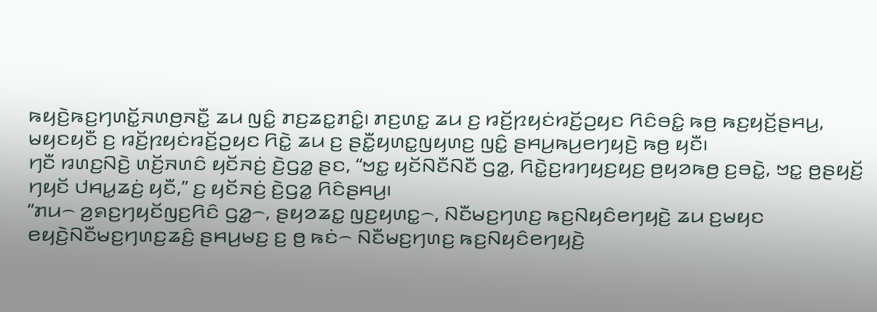ꤒꤟꤢꤧ꤬ꤒꤢ꤬ꤚꤛꤢꤩ꤭ꤏꤛꤥ꤬ꤏꤢꤪ꤭ ꤘꤣ ꤜꤢꤨ꤭ ꤊꤢ꤬ꤘꤢ꤭ꤊꤢꤨ꤭꤯ ꤊꤢ꤬ꤛꤢ꤭ ꤘꤣ ꤢ꤬ ꤙꤢꤩ꤬ꤐꤟꤢꤦꤙꤢꤩ꤬ꤑꤟꤢ ꤖꤢꤨꤋꤢꤨ꤭ ꤒꤥ꤬ ꤒꤢ꤬ꤟꤢꤩ꤬ꤔꤌꤣ꤬, ꤗꤟꤢꤟꤢꤪ ꤢ꤬ ꤙꤢꤩ꤬ꤐꤟꤢꤦꤙꤢꤩ꤬ꤑꤟꤢ ꤖꤢꤧ꤭ ꤘꤣ ꤢ꤬ ꤔꤢꤪ꤭ꤟꤛꤢ꤭ꤜꤟꤛꤢ꤬ ꤜꤢꤨ꤭ ꤔꤌꤣ꤬ꤒꤣ꤬ꤕꤚꤟꤢꤧ꤬ ꤒꤥ꤬ ꤟꤢꤪ꤯
ꤚꤢꤪ ꤙꤛꤢ꤬ꤡꤢꤧ꤬ ꤛꤢꤩ꤬ꤏꤛꤢꤨ ꤟꤢꤩꤏꤢꤦ꤬ ꤢꤧ꤬ꤞꤤ꤭ ꤔꤢ, “ꤠꤢ꤭ ꤟꤢꤩꤡꤢꤪꤡꤢꤪ ꤞꤤ꤭, ꤖꤢꤧ꤭ꤢ꤬ꤙꤚꤟꤢ꤬ꤟꤢ꤬ ꤥ꤬ꤟꤤꤒꤥ꤬ ꤢ꤬ꤋꤢꤧ꤭, ꤠꤢ꤭ ꤥ꤬ꤔꤟꤢꤩ꤬ ꤚꤟꤢꤩ ꤓꤌꤣ꤭ꤘꤢꤦ꤬ ꤟꤢꤪ,” ꤢ꤬ ꤟꤢꤩꤏꤢꤦ꤬ ꤢꤧ꤬ꤞꤤ꤭ ꤖꤢꤨꤔꤌꤣ꤬꤯
“ꤊꤣ꤮ ꤤ꤬ꤎꤢ꤬ꤚꤟꤢꤩꤜꤢ꤬ꤖꤢꤨ ꤞꤤ꤭꤮, ꤔꤟꤤꤘꤢ꤭ ꤜꤢ꤬ꤟꤛꤢ꤭꤮, ꤡꤢꤪꤗꤢ꤬ꤚꤛꤢ꤬ ꤒꤢ꤬ꤡꤟꤢꤨꤕꤚꤟꤢꤧ꤬ ꤘꤣ ꤢ꤬ꤗꤟꤢ ꤕꤟꤢꤧ꤬ꤡꤢꤪꤗꤢ꤬ꤚꤛꤢ꤬ꤘꤢꤨ꤬ ꤔꤌꤣ꤬ꤗꤢ꤬ ꤢ꤬ ꤥ꤬ ꤒꤢꤦ꤮ ꤡꤢꤪꤗꤢ꤬ꤚꤛꤢ꤬ ꤒꤢ꤬ꤡꤟꤢꤨꤕꤚꤟꤢꤧ꤬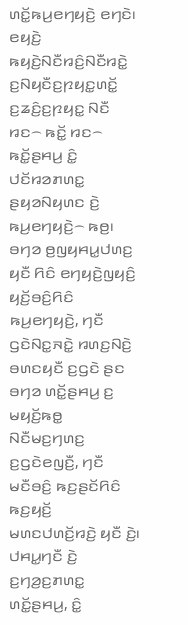ꤛꤢꤩ꤭ꤒꤣ꤬ꤕꤚꤟꤢꤧ꤬ ꤕꤚꤢꤧ꤯
ꤕꤟꤢꤧ꤬ ꤒꤟꤢꤧ꤬ꤡꤢꤪꤙꤢꤨ꤬ꤡꤢꤪꤙꤢꤧ꤭ ꤢ꤬ꤡꤟꤢꤪꤢ꤬ꤐꤟꤢ꤭ꤛꤢꤩ꤭ ꤢ꤬ꤘꤢꤨ꤬ꤢ꤬ꤐꤟꤢ꤭ ꤡꤢꤪ ꤙꤢ꤮ ꤒꤢꤩ꤭ ꤙꤢ꤮ ꤒꤢꤩ꤭ꤔꤌꤣ꤬ ꤢꤨ꤭ ꤓꤢꤩꤙꤤꤊꤛꤢ꤭ ꤔꤟꤤꤡꤟꤛꤢ ꤢꤧ꤬ ꤒꤣ꤬ꤕꤚꤟꤢꤧ꤬꤮ ꤒꤥ꤬꤯ ꤋꤚꤤ ꤥ꤬ꤜꤟꤌꤣ꤭ꤓꤛꤢ꤬ ꤟꤢꤪ ꤖꤢꤨ ꤕꤚꤟꤢꤧ꤬ꤜꤟꤢꤨ꤬ ꤟꤢꤩ꤬ꤋꤢꤨ꤬ꤖꤢꤨ ꤒꤣ꤬ꤕꤚꤟꤢꤧ꤬, ꤚꤢꤪ ꤞꤢꤧꤡꤢ꤭ꤏꤢꤧ꤭ ꤙꤛꤢ꤬ꤡꤢꤧ꤬ ꤋꤛꤢꤟꤢꤪ ꤢ꤬ꤞꤢꤧ ꤔꤢ ꤋꤚꤤ ꤛꤢꤩ꤭ꤔꤌꤣ꤬ ꤢ꤬ ꤗꤟꤢꤩ꤬ꤒꤥ꤭ ꤡꤢꤪꤗꤢ꤬ꤚꤛꤢ꤬ ꤢ꤬ꤞꤢꤧꤕꤜꤢꤪ꤬, ꤚꤢꤪ ꤗꤢꤪꤋꤢꤨ꤬ ꤒꤢ꤬ꤔꤢꤩꤖꤢꤨ ꤒꤢ꤬ꤟꤢꤩ꤬ ꤗꤛꤢꤓꤛꤢꤩ꤬ꤙꤢꤧ꤬ ꤟꤢꤪ ꤢꤧ꤬꤯ ꤓꤌꤣ꤭ꤚꤢꤪ ꤢꤧ꤬ ꤢ꤬ꤚꤤ꤬ꤢ꤬ꤊꤛꤢ꤭ ꤛꤢꤩ꤭ꤔꤌꤣ꤬, ꤢꤨ꤭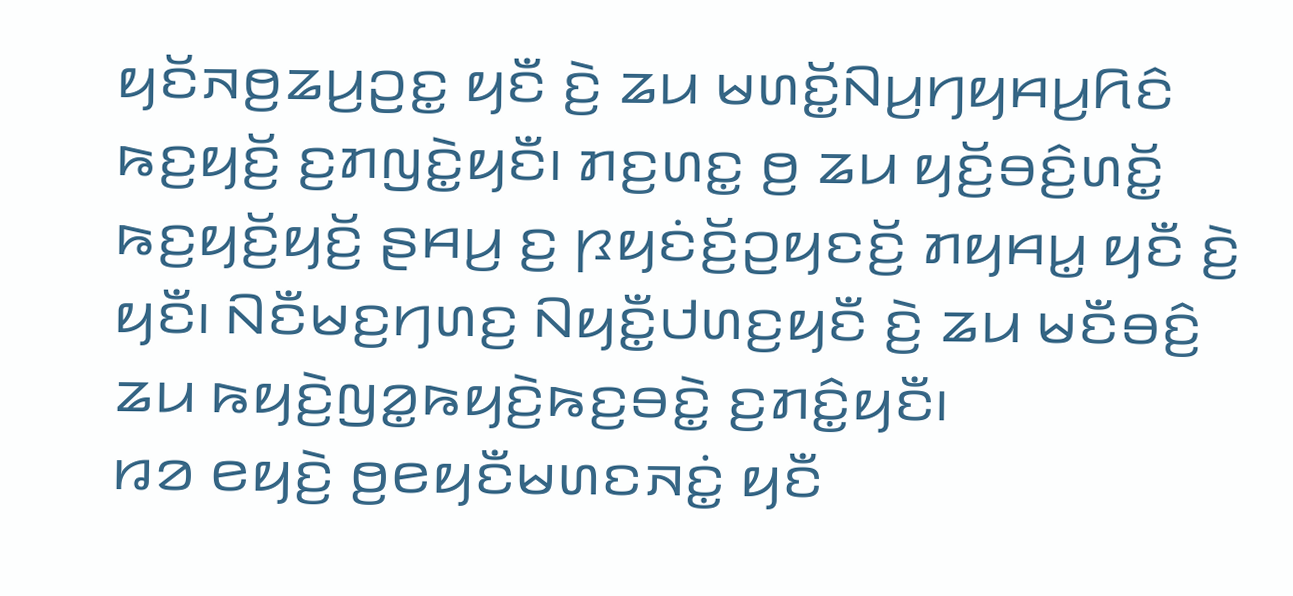ꤟꤢꤩꤏꤥ꤬ꤘꤣ꤬ꤑꤢ꤭ ꤟꤢꤪ ꤢꤧ꤬ ꤘꤣ ꤗꤛꤢꤩ꤭ꤡꤣ꤬ꤚꤟꤌꤣ꤬ꤖꤢꤨ ꤒꤢ꤬ꤟꤢꤩ꤬ ꤢ꤬ꤊꤜꤢꤧ꤭ꤟꤢꤪ꤯ ꤊꤢ꤬ꤛꤢ꤭ ꤥ꤬ ꤘꤣ ꤟꤢꤩ꤬ꤋꤢꤨ꤬ꤛꤢꤩ꤭ ꤒꤢ꤬ꤟꤢꤩ꤬ꤟꤢꤩ꤬ ꤔꤌꤣ꤬ ꤢ꤬ ꤐꤟꤢꤦꤢꤩ꤬ꤑꤟꤢꤢꤩ꤬ ꤊꤟꤌꤣ꤭ ꤟꤢꤪ ꤢꤧ꤬ ꤟꤢꤪ꤯ ꤡꤢꤪꤗꤢ꤬ꤚꤛꤢ꤬ ꤡꤟꤢꤪ꤭ꤓꤛꤢ꤬ꤟꤢꤪ ꤢꤧ꤬ ꤘꤣ ꤗꤢꤪꤋꤢꤨ꤬ ꤘꤣ ꤒꤟꤢꤧ꤬ꤜꤤ꤭ꤒꤟꤢꤧ꤬ꤒꤢ꤬ꤋꤢꤧ꤭ ꤢ꤬ꤊꤢꤨ꤭ꤟꤢꤪ꤯
ꤙꤤ ꤕꤟꤢꤧ꤬ ꤥ꤬ꤕꤟꤢꤪꤗꤛꤢꤏꤢꤦ꤭ ꤟꤢꤪ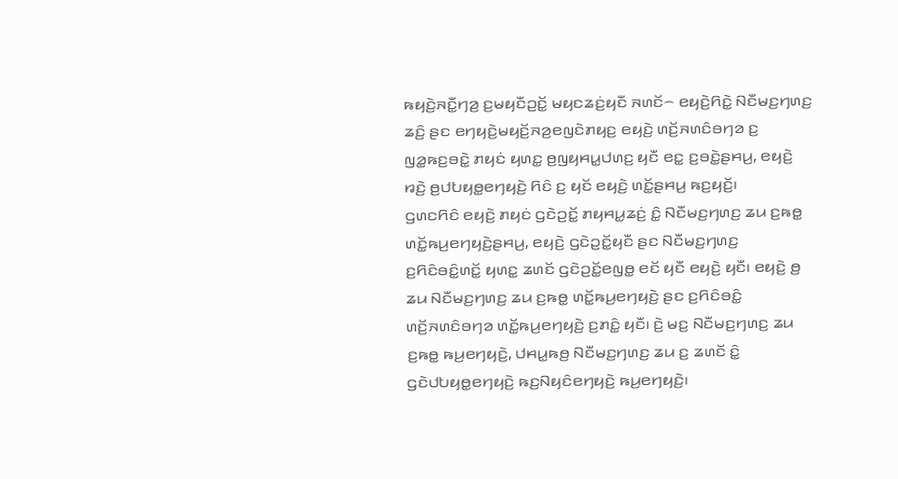ꤒꤟꤢꤧ꤬ꤏꤢꤪ꤭ꤚꤤ꤬ ꤢ꤬ꤗꤟꤢꤪꤑꤢꤩ꤭ ꤗꤟꤢꤘꤢꤦ꤬ꤟꤢꤪ ꤏꤛꤢꤩ꤮ ꤕꤟꤢꤧ꤬ꤖꤢꤧ꤭ ꤡꤢꤪꤗꤢ꤬ꤚꤛꤢ꤬ ꤘꤢꤨ꤬ ꤔꤢ ꤕꤚꤟꤢꤧ꤬ꤗꤟꤢꤩ꤬ꤏꤤ꤬ꤕꤜꤢꤧꤊꤟꤢ꤬ ꤕꤟꤢꤧ꤬ ꤛꤢꤩ꤬ꤏꤛꤢꤨꤋꤚꤤ ꤢ꤬ ꤜꤤ꤭ꤒꤢ꤬ꤋꤢꤧ꤭ ꤊꤟꤢꤦ ꤟꤛꤢ꤭ ꤥ꤬ꤜꤟꤌꤣ꤭ꤓꤛꤢ꤬ ꤟꤢꤪ ꤕꤢ꤭ ꤢ꤬ꤋꤢꤧ꤭ꤔꤌꤣ꤬, ꤕꤟꤢꤧ꤬ ꤙꤢꤧ꤬ ꤥ꤬ꤓꤝꤟꤥ꤭ꤕꤚꤟꤢꤧ꤬ ꤖꤢꤨ ꤢ꤬ ꤟꤢꤩ ꤕꤟꤢꤧ꤬ ꤛꤢꤩ꤭ꤔꤌꤣ꤬ ꤒꤢ꤬ꤟꤢꤩ꤬꤯
ꤞꤛꤢꤖꤢꤨ ꤕꤟꤢꤧ꤬ ꤊꤟꤢꤦ ꤞꤢꤧꤑꤢꤩ꤭ ꤊꤟꤌꤣ꤭ꤘꤢꤦ꤬ ꤢꤨ꤭ ꤡꤢꤪꤗꤢ꤬ꤚꤛꤢ꤬ ꤘꤣ ꤢ꤬ꤒꤥ꤭ ꤛꤢꤩ꤭ꤒꤣ꤬ꤕꤚꤟꤢꤧ꤬ꤔꤌꤣ꤬, ꤕꤟꤢꤧ꤬ ꤞꤢꤧꤑꤢꤩ꤭ꤟꤢꤪ ꤔꤢ ꤡꤢꤪꤗꤢ꤬ꤚꤛꤢ꤬ ꤢ꤬ꤖꤢꤨꤋꤢꤨ꤭ꤛꤢꤩ꤭ ꤟꤛꤢ꤭ ꤘꤛꤢꤩ ꤞꤢꤧꤑꤢꤩ꤭ꤕꤜꤥ꤭ ꤕꤢꤩ ꤟꤢꤪ ꤕꤟꤢꤧ꤬ ꤟꤢꤪ꤯ ꤕꤟꤢꤧ꤬ ꤥ꤬ ꤘꤣ ꤡꤢꤪꤗꤢ꤬ꤚꤛꤢ꤬ ꤘꤣ ꤢ꤬ꤒꤥ꤭ ꤛꤢꤩ꤭ꤒꤣ꤬ꤕꤚꤟꤢꤧ꤬ ꤔꤢ ꤢ꤬ꤖꤢꤨꤋꤢꤨ꤭ ꤛꤢꤩ꤬ꤏꤛꤢꤨꤋꤚꤤ ꤛꤢꤩ꤭ꤒꤣ꤬ꤕꤚꤟꤢꤧ꤬ ꤢ꤬ꤊꤢꤨ꤭ ꤟꤢꤪ꤯ ꤢꤧ꤬ ꤗꤢ꤬ ꤡꤢꤪꤗꤢ꤬ꤚꤛꤢ꤬ ꤘꤣ ꤢ꤬ꤒꤥ꤭ ꤒꤣ꤬ꤕꤚꤟꤢꤧ꤬, ꤓꤌꤣ꤭ꤒꤥ꤬ ꤡꤢꤪꤗꤢ꤬ꤚꤛꤢ꤬ ꤘꤣ ꤢ꤬ ꤘꤛꤢꤩ ꤢꤨ꤭ ꤞꤢꤧꤓꤝꤟꤥ꤭ꤕꤚꤟꤢꤧ꤬ ꤒꤢ꤬ꤡꤟꤢꤨꤕꤚꤟꤢꤧ꤬ ꤒꤣ꤬ꤕꤚꤟꤢꤧ꤬꤯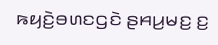ꤒꤟꤢꤧ꤬ꤋꤛꤢꤞꤢꤧ ꤔꤌꤣ꤬ꤗꤢ꤬ ꤢ꤬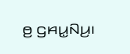ꤥ꤬ ꤞꤌꤣ꤭ꤡꤣ꤬꤯